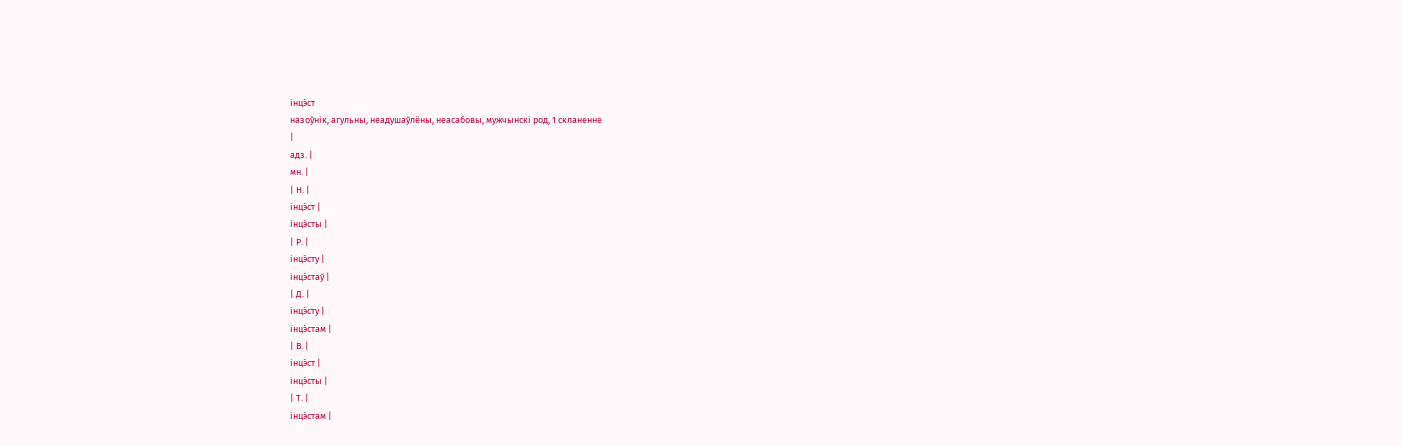інцэ́ст
назоўнік, агульны, неадушаўлёны, неасабовы, мужчынскі род, 1 скланенне
|
адз. |
мн. |
| Н. |
інцэ́ст |
інцэ́сты |
| Р. |
інцэ́сту |
інцэ́стаў |
| Д. |
інцэ́сту |
інцэ́стам |
| В. |
інцэ́ст |
інцэ́сты |
| Т. |
інцэ́стам |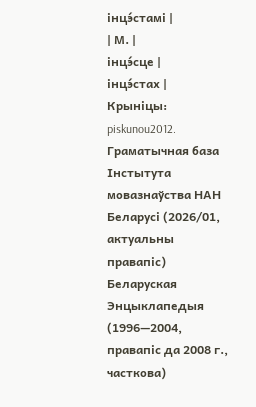інцэ́стамі |
| М. |
інцэ́сце |
інцэ́стах |
Крыніцы:
piskunou2012.
Граматычная база Інстытута мовазнаўства НАН Беларусі (2026/01, актуальны правапіс)
Беларуская Энцыклапедыя (1996—2004, правапіс да 2008 г., часткова)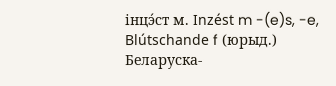інцэ́ст м. Inzést m -(e)s, -e, Blútschande f (юрыд.)
Беларуска-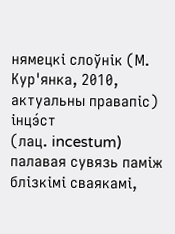нямецкі слоўнік (М. Кур'янка, 2010, актуальны правапіс)
інцэ́ст
(лац. incestum)
палавая сувязь паміж блізкімі сваякамі,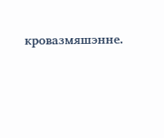кровазмяшэнне.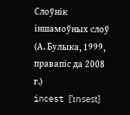Слоўнік іншамоўных слоў (А. Булыка, 1999, правапіс да 2008 г.)
incest [ˈɪnsest]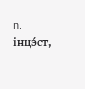n. інцэ́ст,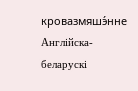кровазмяшэ́нне
Англійска-беларускі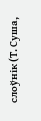слоўнік (Т. Суша,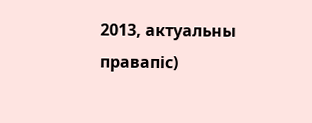2013, актуальны правапіс)